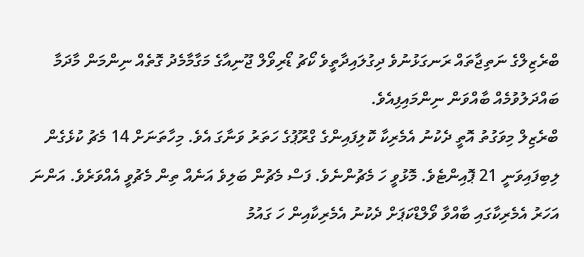ބްރެޒިލްގެ ނަތިޖާތައް ރަނގަޅުނުވެ ދިގުލައިދާތީވެ ކޯޗު ޑޯރިވޯލް ޖޫނިއާގެ މަގާމާމެދު ގޮތެއް ނިންމަން މާދަމާ ބައްދަލުވުމެއް ބާއްވަން ނިންމައިފިއެވެ.
ބްރެޒިލް މިވަގުތު އޮތީ ދެކުނު އެމެރިކާ ކޮލިފައިންގެ ގްރޫޕުގެ ހަތަރު ވަނާގަ އެވެ. މިހާތަނަށް 14 މެޗު ކުޅެގެން ލިބިފައިވަނީ 21 ޕޮއިންޓެވެ. މޮޅުވީ ހަ މެޗުންނެވެ. ފަސް މެޗުން ބަލިވެ އަނެއް ތިން މެޗުވީ އެއްވަރެވެ. އަންނަ އަހަރު އެމެރިކާގައި ބާއްވާ ވޯލްޑްކަޕަށް ދެކުނު އެމެރިކާއިން ހަ ގައުމު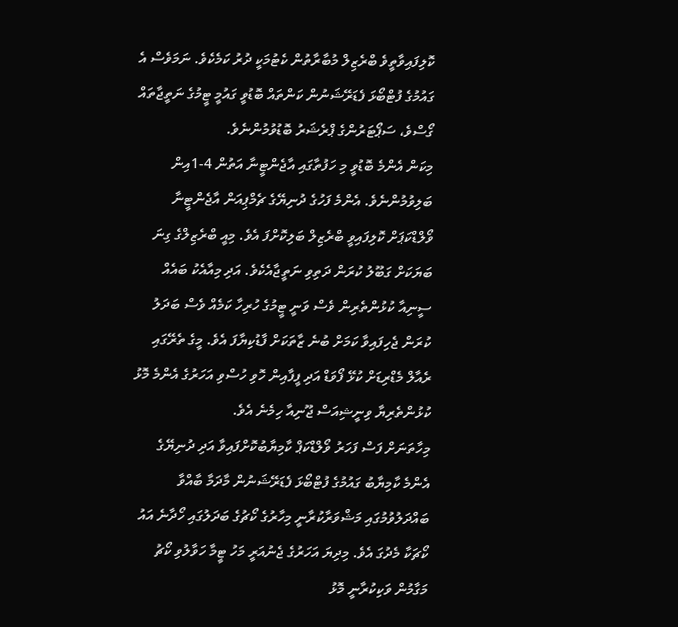ކޮލިފައިވާތީވެ ބްރެޒިލް މުބާރާތުން ކެޓުމަކީ ދުރު ކަމެކެވެ. ނަމަވެސް އެ ގައުމުގެ ފުޓްބޯޅަ ފެޑަރޭޝަނުން ކަންތައް ބޮޑުވީ ގައުމީ ޓީމުގެ ނަތީޖާތައް ގޯސްވެ، ސަޕޯޓަރުންގެ ޕްރެޝަރު ބޮޑުވުމުންނެވެ.
މިކަން އެންމެ ބޮޑުވީ މި ހަފުތާގައި އާޖެންޓީނާ އަތުން 4-1އިން ބަލިވުމުންނެވެ. އެންމެ ފަހުގެ ދުނިޔޭގެ ޗެމްޕިއަން އާޖެންޓީނާ ވޯލްޑްކަޕަށް ކޮލިފައިވީ ބްރެޒިލް ބަލިކޮށްފަ އެވެ. މިއީ ބްރެޒިލްގެ ގިނަ ބަޔަކަށް ގަބޫލު ކުރަން ދަތިވި ނަތީޖާއެކެވެ. އަދި މިއާއެކު ބައެއް ސީނިއާ ކުޅުންތެރިން ވެސް ވަނީ ޓީމުގެ ހުރިހާ ކަމެއް ވެސް ބަދަލު ކުރަން ޖެހިފައިވާ ކަމަށް ބުނެ ޒާތަކަށް ފާޑުކިޔާފަ އެވެ. މީގެ ތެރޭގައި ރެއާލް މެޑްރިޑަށް ކުޅޭ ފޯވަޑް އަދި ފީފާއިން ހޮވި ހުސްވި އަހަރުގެ އެންމެ މޮޅު ކުޅުންތެރިޔާ ވިނީޝިއަސް ޖޫނިއާ ހިމެނެ އެވެ.
މިހާތަނަށް ފަސް ފަހަރު ވޯލްޑްކަޕް ކާމިޔާބުކޮށްފައިވާ އަދި ދުނިޔޭގެ އެންމެ ކާމިޔާބު ގައުމުގެ ފުޓްބޯޅަ ފެޑަރޭޝަނުން މާދަމާ ބާއްވާ ބައްދަލުވުމުގައި މަޝްވަރާކުރާނީ މިހާރުގެ ކޯޗުގެ ބަދަލުގައި ހޯދާނެ އައު ކޯޗަކާ މެދުގަ އެވެ. މިދިޔަ އަހަރުގެ ޖެނުއަރީ މަހު ޓީމާ ހަވާލުވި ކޯޗު މަގާމުން ވަކިކުރާނީ މޮޅު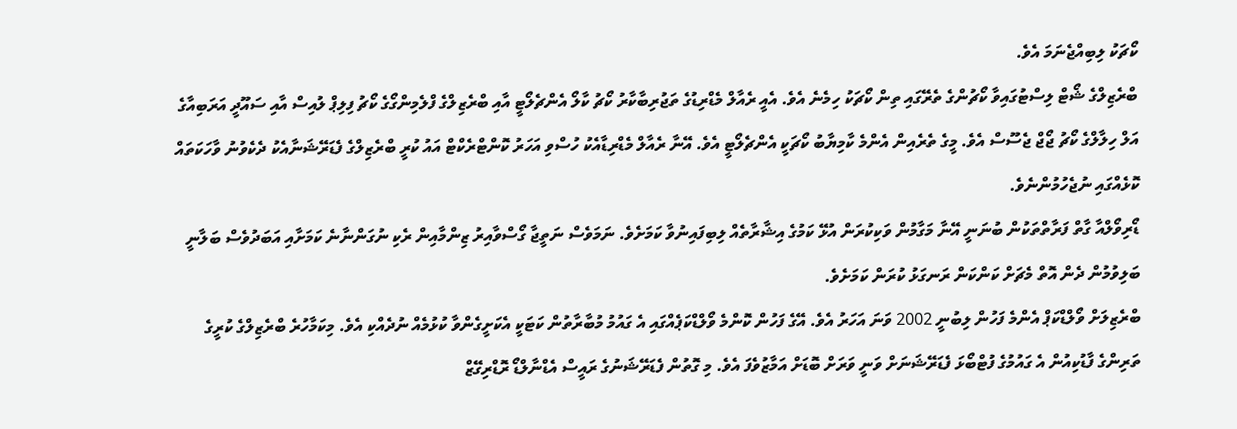ކޯޗަކު ލިބިއްޖެނަމަ އެވެ.
ބްރެޒިލްގެ ޝޯޓް ލިސްޓުގައިވާ ކޯޗުންގެ ތެރޭގައި ތިން ކޯޗަކު ހިމެނެ އެވެ. އެއީ ރެއާލް މެޑްރިޑުގެ ތަޖުރިބާކާރު ކޯޗު ކާލޯ އެންޗެލޯޓީ އާއި ބްރެޒިލްގެ ފްލެމިންގޯގެ ކޯޗު ފިލިޕް ލުއިސް އާއި ސައޫދީ އަރަބިއާގެ އަލް ހިލާލްގެ ކޯޗު ޖޯޖް ޖެސޫސް އެވެ. މީގެ ތެރެއިން އެންމެ ކާމިޔާބު ކޯޗަކީ އެންޗެލޯޓީ އެވެ. އޭނާ ރެއާލް މެޑްރިޑާއެކު ހުސްވި އަހަރު ކޮންޓްރެކްޓް އައު ކުރީ ބްރެޒިލްގެ ފެޑަރޭޝަނާއެކު ދެކެވުނު ވާހަކަތައް ކޮޅެއްގައި ނުޖެހުމުންނެވެ.
ޑޯރިވޯލްއާ ގާތް ފަރާތްތަކުން ބުނަނީ އޭނާ މަގާމުން ވަކިކުރަން އުޅޭ ކަމުގެ އިޝާރާތެއް ލިބިފައިނުވާ ކަމަށެވެ. ނަމަވެސް ނަތީޖާ ގޯސްވާއިރު ޒިންމާއިން ރެކި ނުގަންނާނެ ކަމަށާއި އަބަދުވެސް ބަލާނީ ބަލިވުމުން ދެން އޮތް މެޗަށް ކަންކަން ރަނގަޅު ކުރަން ކަމަށެވެ.
ބްރެޒިލަށް ވޯލްޑްކަޕް އެންމެ ފަހުން ލިބުނީ 2002 ވަނަ އަހަރު އެވެ. އޭގެ ފަހުން ކޮންމެ ވޯލްޑްކަޕެއްގައި އެ ގައުމު މުބާރާތުން ކަޓަކީ އެކަށީގެންވާ ކުޅުމެއް ނުދެއްކި އެވެ. މިކަމާހުރެ ބްރެޒިލްގެ ކުރީގެ ތަރިންގެ ފާޑުކިއުން އެ ގައުމުގެ ފުޓްބޯޅަ ފެޑަރޭޝަނަށް ވަނީ ވަރަށް ބޮޑަށް އަމާޒުވެފަ އެވެ. މި ގޮތުން ފެޑަރޭޝަނުގެ ރައީސް އެޑްނާލްޑޯ ރޮޑްރިގޭޒް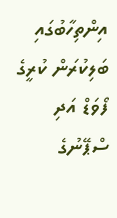އިންތިހާބުގައި ބަލިކުރަން ކުރީގެ ފޯވަޑް އަދި ސްޕޭނުގެ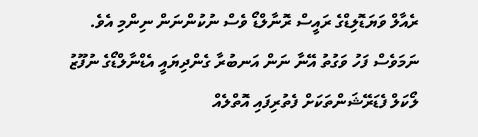ރެއާލް ވަޔަޑޮލިޑްގެ ރައީސް ރޮނާލްޑޯ ވެސް ނުކުންނަން ނިންމި އެވެ. ނަމަވެސް ފަހު ވަގުތު އޭނާ ނަން އަނބުރާ ގެންދިޔައީ އެޑްނާލްޑޯގެ ނުފޫޒު ލޯކަލް ފެޑަރޭޝަންތަކަށް ފެތުރިފައި އޮތްލެއް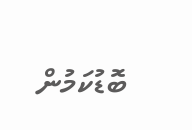ބޮޑުކަމުން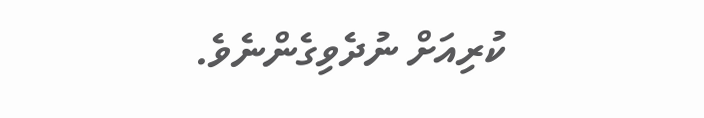ކުރިއަށް ނުދެވިގެންނެވެ.